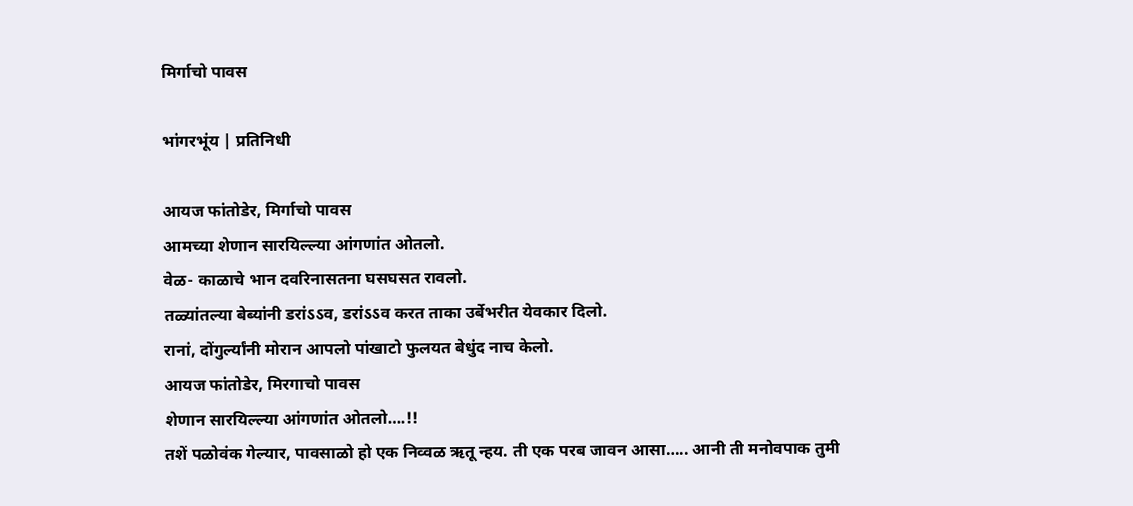मिर्गाचो पावस

भांगरभूंय | प्रतिनिधी

आयज फांतोडेर, मिर्गाचो पावस
आमच्या शेणान सारयिल्ल्या आंगणांत ओतलो.
वेळ- काळाचे भान दवरिनासतना घसघसत रावलो.
तळ्यांतल्या बेब्यांनी डरांऽऽव, डरांऽऽव करत ताका उर्बेभरीत येवकार दिलो.
रानां, दोंगुर्ल्यांनी मोरान आपलो पांखाटो फुलयत बेधुंद नाच केलो.
आयज फांतोडेर, मिरगाचो पावस
शेणान सारयिल्ल्या आंगणांत ओतलो….!!
तशें पळोवंक गेल्यार, पावसाळो हो एक निव्वळ ऋतू न्हय. ती एक परब जावन आसा….. आनी ती मनोवपाक तुमी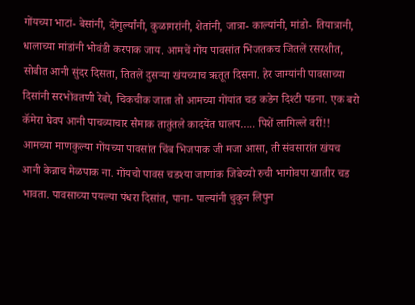गोंयच्या भाटां- बेसांनी, दोंगुर्ल्यांनी, कुळागरांनी, शेतांनी, जात्रा- काल्यांनी, मांडो- तियात्रानी, धालाच्या मांडांनी भोवंडी करपाक जाय. आमचें गोंय पावसांत भिजतकच जितलें रसरशीत, सोबीत आनी सुंदर दिसता, तितलें दुसऱ्या खंयच्याच ऋतूत दिसना. हेर जाग्यांनी पावसाच्या दिसांनी सरभोंवतणी रेबो, चिकचीक जाता तो आमच्या गोंयांत चड कडेन दिश्टी पडना. एक बरो कॅमेरा घेवप आनी पाचव्याचार सैमाक तातुंतले कादयेंत घालप….. पिशें लागिल्ले वरीं!!
आमच्या माणकुल्या गोंयच्या पावसांत चिंब भिजपाक जी मजा आसा, ती संवसारांत खंयच आनी केन्नाच मेळपाक ना. गोंयचो पावस चडश्या जाणांक जिबेच्यो रुची भागोवपा खातीर चड भावता. पावसाच्या पयल्या पंधरा दिसांत, पाना- पाल्यांनी चुकुन लिपुन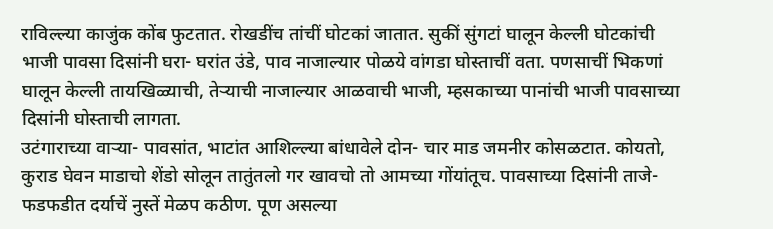राविल्ल्या काजुंक कोंब फुटतात. रोखडींच तांचीं घोटकां जातात. सुकीं सुंगटां घालून केल्ली घोटकांची भाजी पावसा दिसांनी घरा- घरांत उंडे, पाव नाजाल्यार पोळये वांगडा घोस्ताचीं वता. पणसाचीं भिकणां घालून केल्ली तायखिळ्याची, तेर्‍याची नाजाल्यार आळवाची भाजी, म्हसकाच्या पानांची भाजी पावसाच्या दिसांनी घोस्ताची लागता.
उटंगाराच्या वार्‍या- पावसांत, भाटांत आशिल्ल्या बांधावेले दोन- चार माड जमनीर कोसळटात. कोयतो, कुराड घेवन माडाचो शेंडो सोलून तातुंतलो गर खावचो तो आमच्या गोंयांतूच. पावसाच्या दिसांनी ताजे-फडफडीत दर्याचें नुस्तें मेळप कठीण. पूण असल्या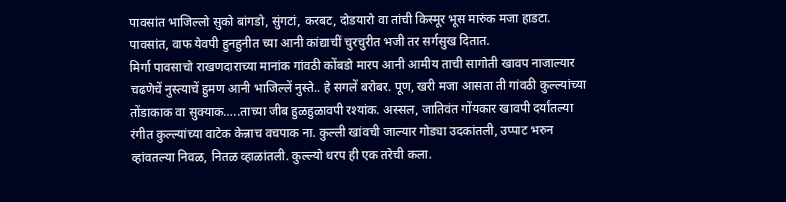पावसांत भाजिल्लो सुको बांगडो, सुंगटां, करबट, दोडयारो वा तांची किस्मूर भूस मारुंक मजा हाडटा. पावसांत, वाफ येवपी हुनहुनीत च्या आनी कांद्याचीं चुरचुरीत भजी तर सर्गसुख दितात.
मिर्गा पावसाचो राखणदाराच्या मानांक गांवठी कोंबडो मारप आनी आमीय ताची सागोती खावप नाजाल्यार चढणेचें नुस्त्याचें हुमण आनी भाजिल्लें नुस्ते.. हे सगलें बरोबर. पूण, खरी मजा आसता ती गांवठी कुल्ल्यांच्या तोंडाकाक वा सुक्याक…..ताच्या जीब हुळहुळावपी रश्यांक. अस्सल, जातिवंत गोंयकार खावपी दर्यांतल्या रंगीत कुल्ल्यांच्या वाटेक केन्नाच वचपाक ना. कुल्ली खांवची जाल्यार गोड्या उदकांतली, उप्पाट भरुन व्हांवतल्या निवळ, नितळ व्हाळांतली. कुल्ल्यो धरप ही एक तरेची कला.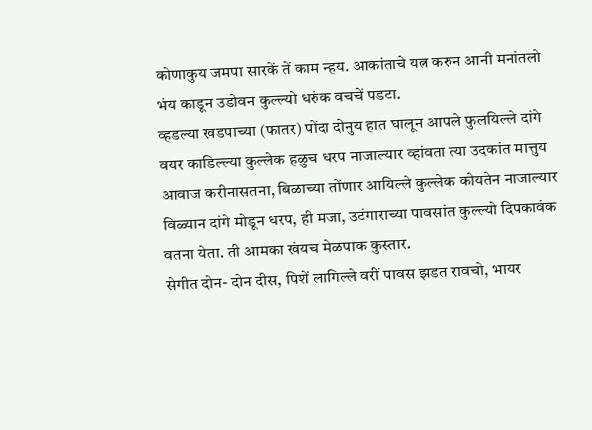कोणाकुय जमपा सारकें तें काम न्हय. आकांताचे यत्न करुन आनी मनांतलो भंय काडून उडोवन कुल्ल्यो धरुंक वचचें पडटा.
व्हडल्या खडपाच्या (फातर) पोंदा दोनुय हात घालून आपले फुलयिल्ले दांगे वयर काडिल्ल्या कुल्लेक हळुच धरप नाजाल्यार व्हांवता त्या उदकांत मात्तुय आवाज करीनासतना, बिळाच्या तोंणार आयिल्ले कुल्लेक कोयतेन नाजाल्यार विळ्यान दांगे मोडून धरप, ही मजा, उटंगाराच्या पावसांत कुल्ल्यो दिपकावंक वतना येता. ती आमका खंयच मेळपाक कुस्तार.
सेगीत दोन- दोन दीस, पिशें लागिल्ले वरीं पावस झडत रावचो, भायर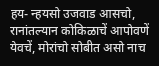हय- न्हयसो उजवाड आसचो, रानांतल्यान कोकिळाचें आपोवणें येवचें, मोरांचो सोबीत असो नाच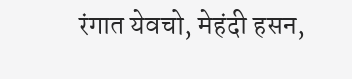रंगात येवचो, मेहंदी हसन,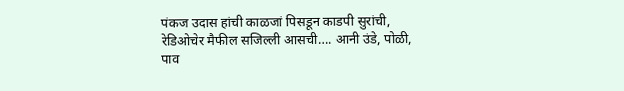पंकज उदास हांची काळजां पिसडून काडपी सुरांची, रेडिओचेर मैफील सजिल्ली आसची…. आनी उंडे, पोळी, पाव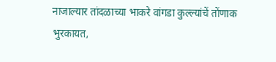नाजाल्यार तांदळाच्या भाकरे वांगडा कुल्ल्यांचें तोंणाक भुरकायत,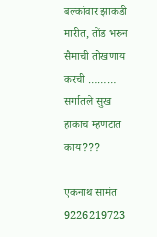बल्कांवार झाकडी मारीत, तोंड भरुन सैमाची तोखणाय करची ………
सर्गातले सुख हाकाच म्हणटात काय???

एकनाथ सामंत
9226219723